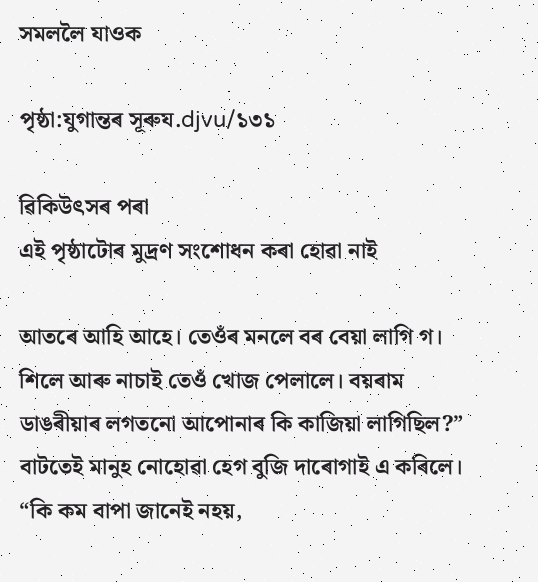সমললৈ যাওক

পৃষ্ঠা:যুগান্তৰ সূৰুয.djvu/১৩১

ৱিকিউৎসৰ পৰা
এই পৃষ্ঠাটোৰ মুদ্ৰণ সংশোধন কৰা হোৱা নাই

আতৰে আহি আহে। তেওঁৰ মনলে বৰ বেয়া লাগি গ। শিলে আৰু নাচাই তেওঁ খোজ পেলালে। বয়ৰাম ডাঙৰীয়াৰ লগতনো আপোনাৰ কি কাজিয়া লাগিছিল?” বাটতেই মানুহ নোহোৱা হেগ বুজি দাৰোগাই এ কৰিলে। “কি কম বাপা জানেই নহয়,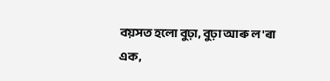বয়সত হলো বুঢ়া, বুঢ়া আৰু ল'ৰা এক,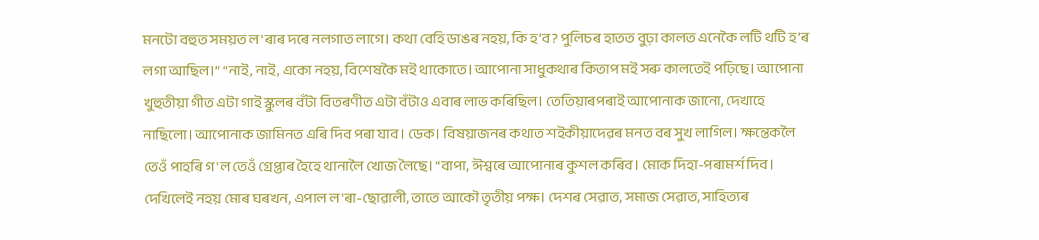মনটো বহুত সময়ত ল'ৰাৰ দৰে নলগাত লাগে। কথা বেহি ডাঙৰ নহয়, কি হ’ব? পুলিচৰ হাতত বুঢ়া কালত এনেকৈ লটি থটি হ’ৰ লগা আছিল।” “নাই, নাই, একো নহয়, বিশেষকৈ মই থাকোতে। আপোনা সাধুকথাৰ কিতাপ মই সৰু কালতেই পঢ়িছে। আপোনা খুহুতীয়া গীত এটা গাই স্কুলৰ বঁটা বিতৰণীত এটা বঁটাও এবাৰ লাভ কৰিছিল। তেতিয়াৰপৰাই আপোনাক জানো, দেখাহে নাছিলো। আপোনাক জামিনত এৰি দিব পৰা যাব। ডেক। বিষয়াজনৰ কথাত শইকীয়াদেৱৰ মনত বৰ সুখ লাগিল। ক্ষন্তেকলৈ তেওঁ পাহৰি গ'ল তেওঁ গ্ৰেপ্তাৰ হৈহে থানালৈ খোজ লৈছে। “বাপা, ঈশ্বৰে আপোনাৰ কুশল কৰিব। মোক দিহা-পৰামৰ্শ দিব। দেখিলেই নহয় মোৰ ঘৰখন, এপাল ল'ৰা-ছোৱালী, তাতে আকৌ তৃতীয় পক্ষ। দেশৰ সেৱাত, সমাজ সেৱাত, সাহিত্যৰ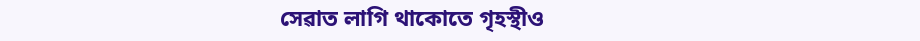সেৱাত লাগি থাকোতে গৃহস্থীও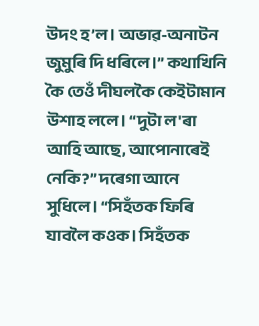উদং হ’ল। অভাৱ-অনাটন জুমুৰি দি ধৰিলে।” কথাখিনি কৈ তেওঁ দীঘলকৈ কেইটামান উশাহ ললে। “দুটা ল'ৰা আহি আছে, আপোনাৰেই নেকি?” দৰেগা আনে সুধিলে। “সিহঁতক ফিৰি যাবলৈ কওক। সিহঁতক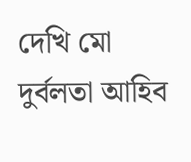দেখি মো দুৰ্বলতা আহিব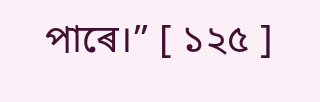পাৰে।” [ ১২৫ ]